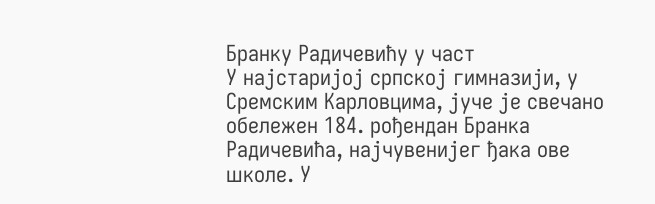Бранку Радичевићу у част
У најстаријој српској гимназији, у Сремским Карловцима, јуче је свечано обележен 184. рођендан Бранка Радичевића, најчувенијег ђака ове школе. У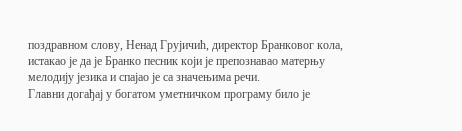поздравном слову, Ненад Грујичић, директор Бранковог кола, истакао је да је Бранко песник који је препознавао матерњу мелодију језика и спајао је са значењима речи.
Главни догађај у богатом уметничком програму било је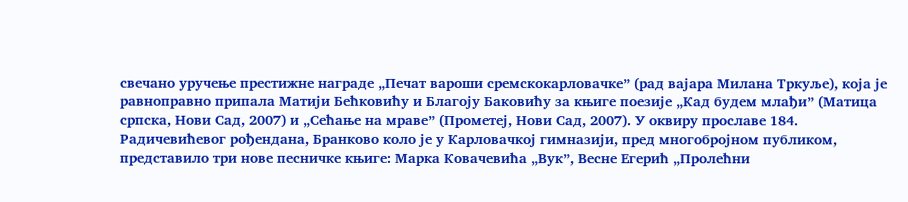свечано уручење престижне награде „Печат вароши сремскокарловачке” (рад вајара Милана Тркуље), која је равноправно припала Матији Бећковићу и Благоју Баковићу за књиге поезије „Кад будем млађи” (Матица српска, Нови Сад, 2007) и „Сећање на мраве” (Прометеј, Нови Сад, 2007). У оквиру прославе 184. Радичевићевог рођендана, Бранково коло је у Карловачкој гимназији, пред многобројном публиком, представило три нове песничке књиге: Марка Ковачевића „Вук”, Весне Егерић „Пролећни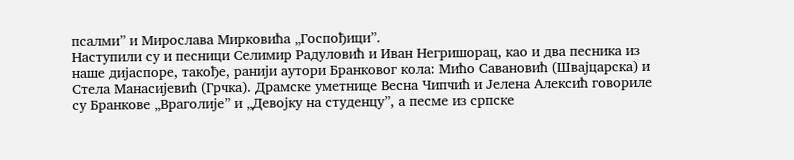псалми” и Мирослава Мирковића „Госпођици”.
Наступили су и песници Селимир Радуловић и Иван Негришорац, као и два песника из наше дијаспоре, такође, ранији аутори Бранковог кола: Мићо Савановић (Швајцарска) и Стела Манасијевић (Грчка). Драмске уметнице Весна Чипчић и Јелена Алексић говориле су Бранкове „Враголије” и „Девојку на студенцу”, а песме из српске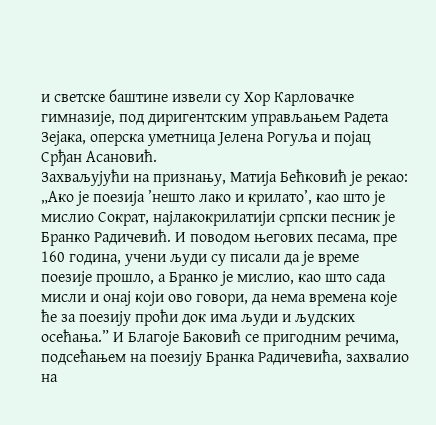и светске баштине извели су Хор Карловачке гимназије, под диригентским управљањем Радета Зејака, оперска уметница Јелена Рогуља и појац Срђан Асановић.
Захваљујући на признању, Матија Бећковић је рекао: „Ако је поезија ’нешто лако и крилато’, као што је мислио Сократ, најлакокрилатији српски песник је Бранко Радичевић. И поводом његових песама, пре 160 година, учени људи су писали да је време поезије прошло, а Бранко је мислио, као што сада мисли и онај који ово говори, да нема времена које ће за поезију проћи док има људи и људских осећања.” И Благоје Баковић се пригодним речима, подсећањем на поезију Бранка Радичевића, захвалио на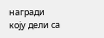награди коју дели са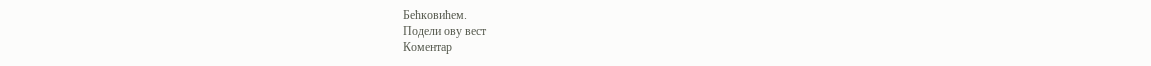Бећковићем.
Подели ову вест
Комeнтар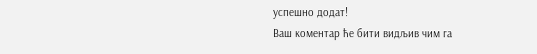успeшно додат!
Ваш комeнтар ћe бити видљив чим га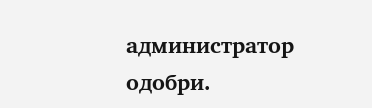администратор одобри.